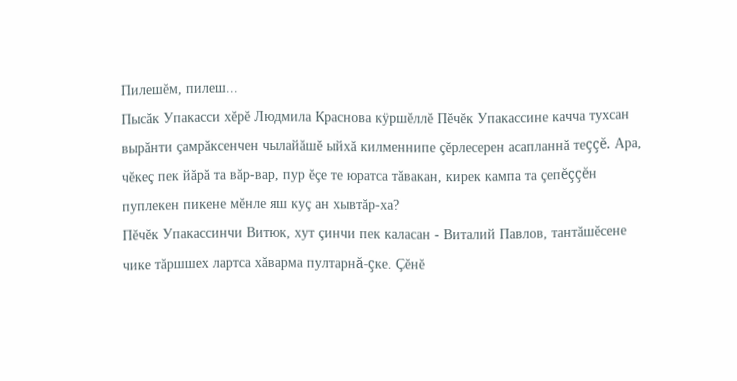Пилешĕм, пилеш...
Пысăк Упакасси хĕрĕ Людмила Краснова кÿршĕллĕ Пĕчĕк Упакассине качча тухсан вырăнти çамрăксенчен чылайăшĕ ыйхă килменнипе çĕрлесерен асапланнă теççĕ. Ара, чĕкеç пек йăрă та вăр-вар, пур ĕçе те юратса тăвакан, кирек кампа та çепĕççĕн пуплекен пикене мĕнле яш куç ан хывтăр-ха?
Пĕчĕк Упакассинчи Витюк, хут çинчи пек каласан - Виталий Павлов, тантăшĕсене чике тăршшех лартса хăварма пултарнă-çке. Çĕнĕ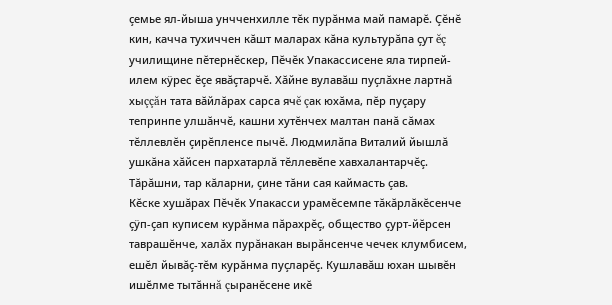çемье ял-йыша унчченхилле тĕк пурăнма май памарĕ. Çĕнĕ кин, качча тухиччен кăшт маларах кăна культурăпа çут ĕç училищине пĕтернĕскер, Пĕчĕк Упакассисене яла тирпей-илем кÿрес ĕçе явăçтарчĕ. Хăйне вулавăш пуçлăхне лартнă хыççăн тата вăйлăрах сарса ячĕ çак юхăма, пĕр пуçару тепринпе улшăнчĕ, кашни хутĕнчех малтан панă сăмах тĕллевлĕн çирĕпленсе пычĕ. Людмилăпа Виталий йышлă ушкăна хăйсен пархатарлă тĕллевĕпе хавхалантарчĕç. Тăрăшни, тар кăларни, çине тăни сая каймасть çав.
Кĕске хушăрах Пĕчĕк Упакасси урамĕсемпе тăкăрлăкĕсенче çÿп-çап куписем курăнма пăрахрĕç, общество çурт-йĕрсен таврашĕнче, халăх пурăнакан вырăнсенче чечек клумбисем, ешĕл йывăç-тĕм курăнма пуçларĕç. Кушлавăш юхан шывĕн ишĕлме тытăннă çыранĕсене икĕ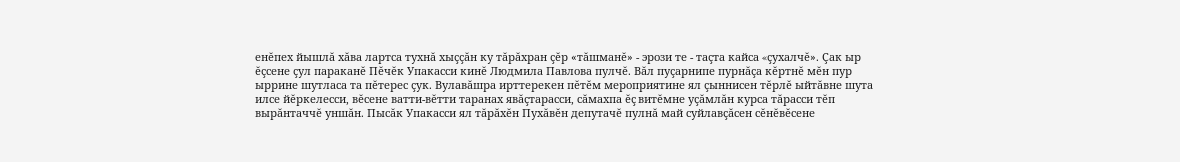енĕпех йышлă хăва лартса тухнă хыççăн ку тăрăхран çĕр «тăшманĕ» - эрози те - таçта кайса «çухалчĕ». Çак ыр ĕçсене çул параканĕ Пĕчĕк Упакасси кинĕ Людмила Павлова пулчĕ. Вăл пуçарнипе пурнăçа кĕртнĕ мĕн пур ыррине шутласа та пĕтерес çук. Вулавăшра ирттерекен пĕтĕм мероприятине ял çыннисен тĕрлĕ ыйтăвне шута илсе йĕркелесси, вĕсене ватти-вĕтти таранах явăçтарасси, сăмахпа ĕç витĕмне уçăмлăн курса тăрасси тĕп вырăнтаччĕ уншăн. Пысăк Упакасси ял тăрăхĕн Пухăвĕн депутачĕ пулнă май суйлавçăсен сĕнĕвĕсене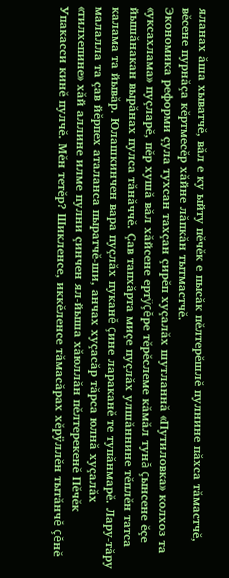яланах ăша хыватчĕ, вăл е ку ыйту пĕчĕк е пысăк пĕлтерĕшлĕ пулнине пăхса тăмастчĕ, вĕсене пурнăçа кĕртмесĕр хăйне лăпкăн тытмастчĕ.
Экономика реформи çула тухсан тахçан çирĕп хуçалăх шутланнă «Путиловка» колхоз та «уксахлама» пуçларĕ, пĕр хушă вăл хăйсене ертÿçĕре тĕрĕслеме кăмăл тунă çынсене ĕçе йышăнакан вырăнах пулса тăнăччĕ. Çав тапхăрта миçе пуçлăх улшăннине тĕплĕн татса калама та йывăр. Юлашкинчен вара пуçлăх пуканĕ çине лараканĕ те тупăнмарĕ. Лару-тăру малалла та çав йĕрпех аталанса пыратчĕ-ши, анчах хуçасăр тăрса юлнă хуçалăх «тилхепине» хăй аллине илме пулни çинчен ял-йыша хăюллăн пĕлтерекенĕ Пĕчĕк Упакасси кинĕ пулчĕ. Мĕн тетĕр? Шикленсе, иккĕленсе тăмасăрах хĕрÿллĕн тытăнчĕ çĕнĕ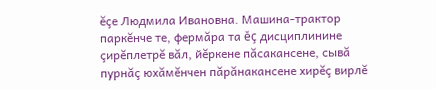ĕçе Людмила Ивановна. Машина-трактор паркĕнче те, фермăра та ĕç дисциплинине çирĕплетрĕ вăл, йĕркене пăсакансене, сывă пурнăç юхăмĕнчен пăрăнакансене хирĕç вирлĕ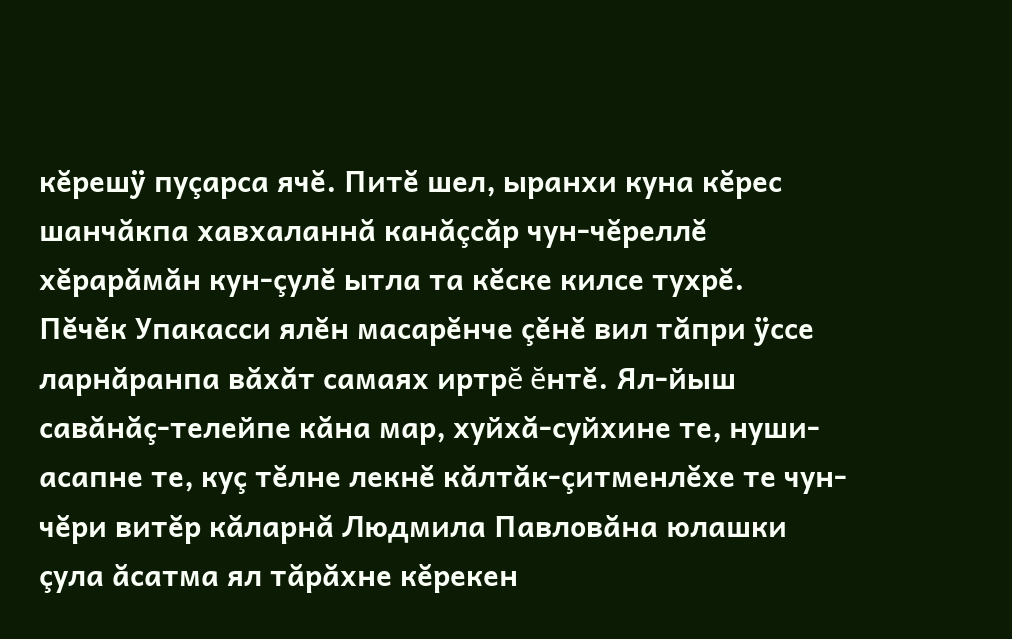кĕрешÿ пуçарса ячĕ. Питĕ шел, ыранхи куна кĕрес шанчăкпа хавхаланнă канăçсăр чун-чĕреллĕ хĕрарăмăн кун-çулĕ ытла та кĕске килсе тухрĕ.
Пĕчĕк Упакасси ялĕн масарĕнче çĕнĕ вил тăпри ÿссе ларнăранпа вăхăт самаях иртрĕ ĕнтĕ. Ял-йыш савăнăç-телейпе кăна мар, хуйхă-суйхине те, нуши-асапне те, куç тĕлне лекнĕ кăлтăк-çитменлĕхе те чун-чĕри витĕр кăларнă Людмила Павловăна юлашки çула ăсатма ял тăрăхне кĕрекен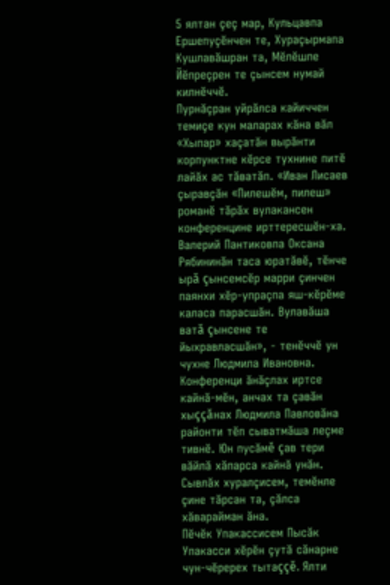5 ялтан çеç мар, Кульцавпа Ершепуçĕнчен те, Хураçырмапа Кушлавăшран та, Мĕлĕшпе Йĕпреçрен те çынсем нумай килнĕччĕ.
Пурнăçран уйрăлса кайиччен темиçе кун маларах кăна вăл «Хыпар» хаçатăн вырăнти корпунктне кĕрсе тухнине питĕ лайăх ас тăватăп. «Иван Лисаев çыравçăн «Пилешĕм, пилеш» романĕ тăрăх вулакансен конференцине ирттересшĕн-ха. Валерий Пантиковпа Оксана Рябининăн таса юратăвĕ, тĕнче ырă çынсемсĕр марри çинчен паянхи хĕр-упраçпа яш-кĕрĕме каласа парасшăн. Вулавăша ватă çынсене те йыхравласшăн», - тенĕччĕ ун чухне Людмила Ивановна.
Конференци ăнăçлах иртсе кайнă-мĕн, анчах та çавăн хыççăнах Людмила Павловăна районти тĕп сыватмăша леçме тивнĕ. Юн пусăмĕ çав тери вăйлă хăпарса кайнă унăн. Сывлăх хуралçисем, темĕнле çине тăрсан та, çăлса хăварайман ăна.
Пĕчĕк Упакассисем Пысăк Упакасси хĕрĕн çутă сăнарне чун-чĕререх тытаççĕ. Ялти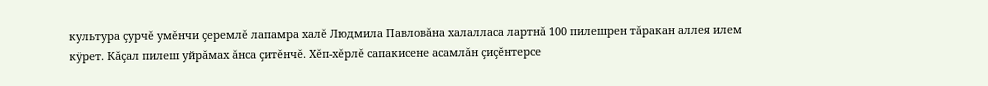культура çурчĕ умĕнчи çеремлĕ лапамра халĕ Людмила Павловăна халалласа лартнă 100 пилешрен тăракан аллея илем кÿрет. Кăçал пилеш уйрăмах ăнса çитĕнчĕ. Хĕп-хĕрлĕ сапакисене асамлăн çиçĕнтерсе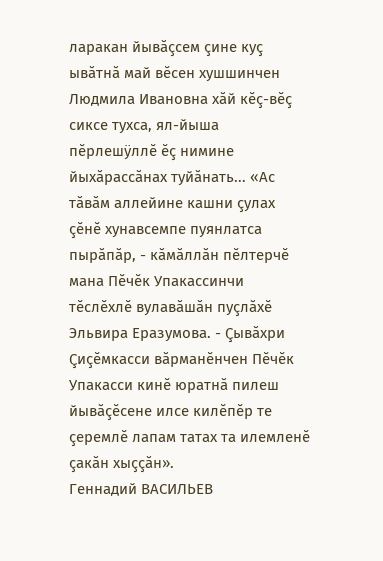ларакан йывăçсем çине куç ывăтнă май вĕсен хушшинчен Людмила Ивановна хăй кĕç-вĕç сиксе тухса, ял-йыша пĕрлешÿллĕ ĕç нимине йыхăрассăнах туйăнать... «Ас тăвăм аллейине кашни çулах çĕнĕ хунавсемпе пуянлатса пырăпăр, - кăмăллăн пĕлтерчĕ мана Пĕчĕк Упакассинчи тĕслĕхлĕ вулавăшăн пуçлăхĕ Эльвира Еразумова. - Çывăхри Çиçĕмкасси вăрманĕнчен Пĕчĕк Упакасси кинĕ юратнă пилеш йывăçĕсене илсе килĕпĕр те çеремлĕ лапам татах та илемленĕ çакăн хыççăн».
Геннадий ВАСИЛЬЕВ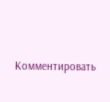Комментировать